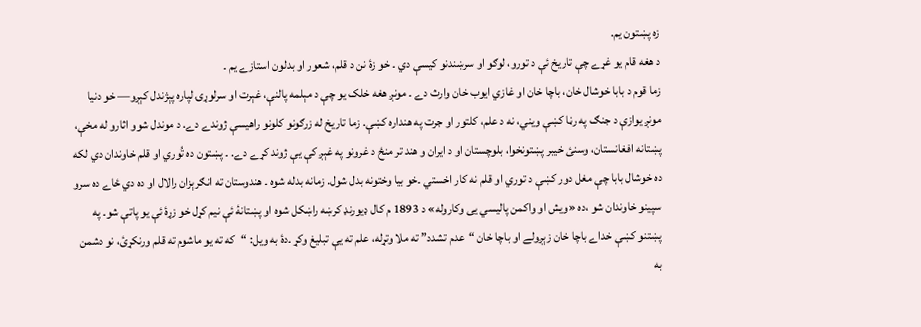زه پښتون یم.
د هغه قام یو غړے چې تاریخ ئې د تورو، لوګو او سرښندنو کیسې دي ۔ خو زۀ نن د قلم، شعور او بدلون استازے یم ۔
زما قوم د بابا خوشال خان، باچا خان او غازي ایوب خان وارث دے ۔ مونږ هغه خلک یو چې د مېلمه پالنې، غېرت او سرلوړۍ لپاره پېژندل کېږو— خو دنیا مونږ یوازې د جنګ په رڼا کښې ویني، نه د علم، کلتور او جرت په هنداره کښې. زما تاریخ له زرګونو کلونو راهیسې ژوندے دے. د موندل شوو اثارو له مخې، پښتانه افغانستان، وسنئ خیبر پښتونخوا، بلوچستان او د ایران و هند تر منځ د غرونو په غېږ کې یې ژوند کړے دے. ۔ پښتون ده تُوري او قلم خاوندان دي لکه ده خوشال بابا چې مغل دور کښې د توري او قلم نه کار اخستي ۔خو بیا وختونه بدل شول. زمانه بدله شوه ۔ هندوستان ته انګرېزان رالال او ده دي ځاے ده سرو سپينو خاوندان شو ،ده «ويش او واکمن پاليسي یی وکاروله» د 1893 م کال ډیورنډ کرښه راښکل شوه او پښتانۀ ئې نیم کړل خو زړۀ ئې یو پاتې شو۔ په پښتنو کښې خداے باچا خان زېږولے او باچا خان “عدم تشدد” ته ملا وتړله، علم ته یې تبلیغ وکړ ۔دۀ به ویل: “که ته یو ماشوم ته قلم ورنکړئ، نو دشمن به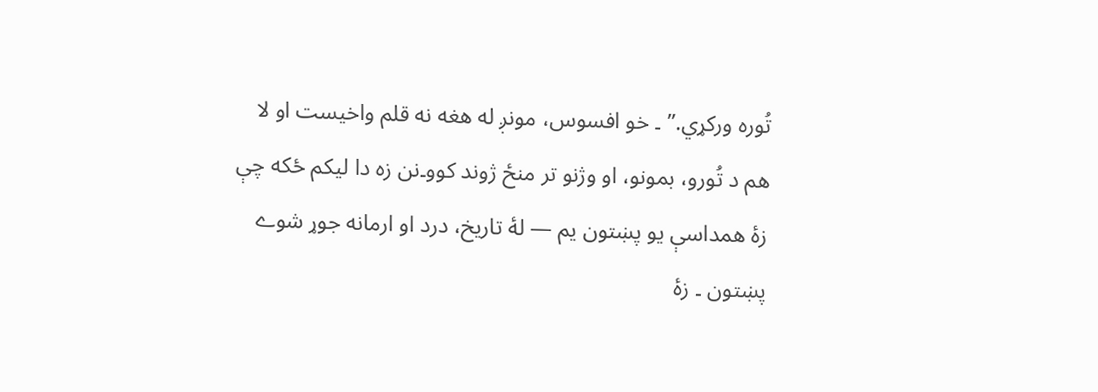تُوره ورکړي.” ۔ خو افسوس، مونږ له هغه نه قلم واخیست او لا هم د تُورو، بمونو، او وژنو تر منځ ژوند کوو۔نن زه دا لیکم ځکه چې زۀ همداسې یو پښتون یم — لۀ تاریخ، درد او ارمانه جوړ شوے پښتون ۔ زۀ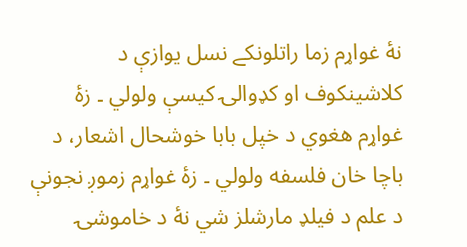نۀ غواړم زما راتلونکے نسل یوازې د کلاشینکوف او کډوالۍ کیسې ولولي ۔ زۀ غواړم هغوي د خپل بابا خوشحال اشعار، د باچا خان فلسفه ولولي ۔ زۀ غواړم زموږ نجونې د علم د فیلډ مارشلز شي نۀ د خاموشۍ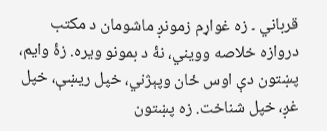قرباني ۔ زه غواړم زمونږ ماشومان د مکتب دروازه خلاصه وویني، نۀ د بمونو ویره. زۀ وایم، پښتون دې اوس ځان وپېژني، خپل ریښې، خپل غږ، خپل شناخت. زه پښتون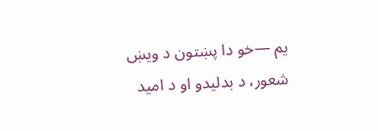یم —خو دا پښتون د ویښ شعور، د بدلیدو او د امید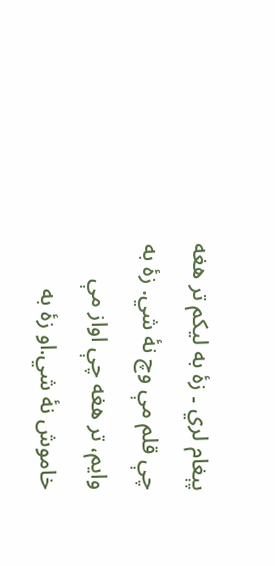پېغام لري ۔ زۀ به لیکم تر هغه چې قلم مې وچ نۀ شي. زۀ به وایم، تر هغه چې اواز مې خاموش نۀ شي.او زۀ به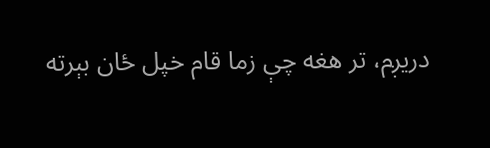دریږم، تر هغه چې زما قام خپل ځان بېرته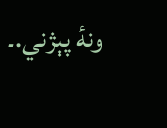ونۀ پېژني.۔